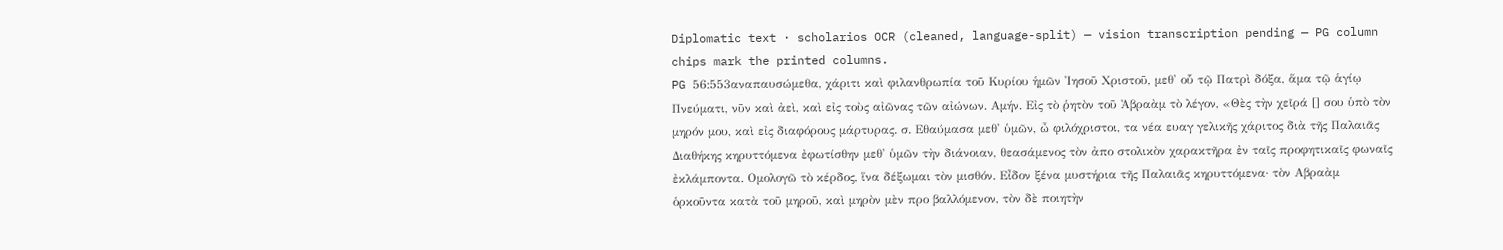Diplomatic text · scholarios OCR (cleaned, language-split) — vision transcription pending — PG column chips mark the printed columns.
PG 56:553αναπαυσώμεθα, χάριτι καὶ φιλανθρωπία τοῦ Κυρίου ἡμῶν Ἰησοῦ Χριστοῦ, μεθ' οὗ τῷ Πατρὶ δόξα, ἅμα τῷ ἁγίῳ Πνεύματι, νῦν καὶ ἀεὶ, καὶ εἰς τοὺς αἰῶνας τῶν αἰώνων. Αμήν. Εἰς τὸ ῥητὸν τοῦ Ἀβραὰμ τὸ λέγον, «Θὲς τὴν χεῖρά [] σου ὑπὸ τὸν μηρόν μου, καὶ εἰς διαφόρους μάρτυρας. σ. Εθαύμασα μεθ' ὑμῶν, ὦ φιλόχριστοι, τα νέα ευαγ γελικῆς χάριτος διὰ τῆς Παλαιᾶς Διαθήκης κηρυττόμενα ἐφωτίσθην μεθ' ὑμῶν τὴν διάνοιαν, θεασάμενος τὸν ἀπο στολικὸν χαρακτῆρα ἐν ταῖς προφητικαῖς φωναῖς ἐκλάμποντα. Ομολογῶ τὸ κέρδος, ἵνα δέξωμαι τὸν μισθόν. Εἶδον ξένα μυστήρια τῆς Παλαιᾶς κηρυττόμενα· τὸν Αβραὰμ ὁρκοῦντα κατὰ τοῦ μηροῦ, καὶ μηρὸν μὲν προ βαλλόμενον, τὸν δὲ ποιητὴν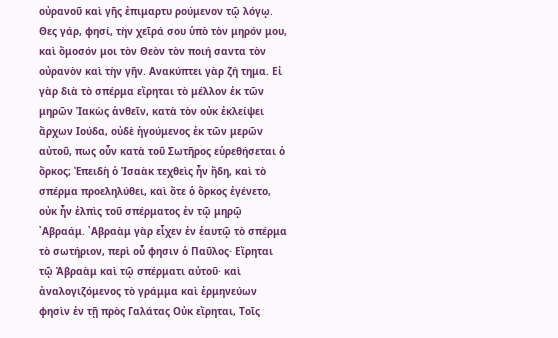οὐρανοῦ καὶ γῆς ἐπιμαρτυ ρούμενον τῷ λόγῳ. Θες γάρ, φησί, τὴν χεῖρά σου ὑπὸ τὸν μηρόν μου, καὶ ὅμοσόν μοι τὸν Θεὸν τὸν ποιή σαντα τὸν οὐρανὸν καὶ τὴν γῆν. Ανακύπτει γὰρ ζή τημα. Εἰ γὰρ διὰ τὸ σπέρμα εἴρηται τὸ μέλλον ἐκ τῶν μηρῶν Ἰακὼς ἀνθεῖν, κατὰ τὸν οὐκ ἐκλείψει ἄρχων Ιούδα, οὐδὲ ἡγούμενος ἐκ τῶν μερῶν αὐτοῦ, πως οὖν κατὰ τοῦ Σωτῆρος εὑρεθήσεται ὁ ὅρκος; Ἐπειδὴ ὁ Ἰσαὰκ τεχθεὶς ἦν ἤδη, καὶ τὸ σπέρμα προεληλύθει, καὶ ὅτε ὁ ὅρκος ἐγένετο, οὐκ ἦν ἐλπὶς τοῦ σπέρματος ἐν τῷ μηρῷ ᾿Αβραάμ. ᾿Αβραὰμ γὰρ εἶχεν ἐν ἑαυτῷ τὸ σπέρμα τὸ σωτήριον, περὶ οὗ φησιν ὁ Παῦλος· Εἴρηται τῷ Ἀβραὰμ καὶ τῷ σπέρματι αὐτοῦ· καὶ ἀναλογιζόμενος τὸ γράμμα καὶ ἑρμηνεύων φησὶν ἐν τῇ πρὸς Γαλάτας Οὐκ εἴρηται, Τοῖς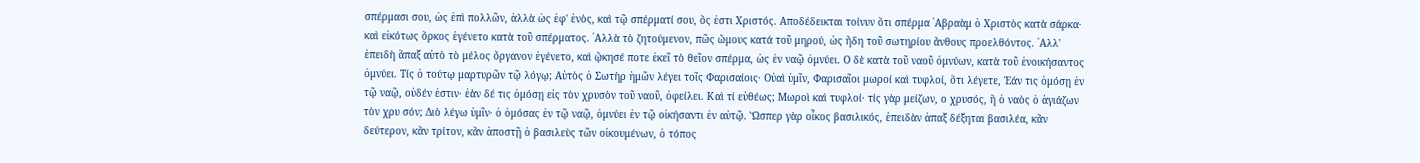σπέρμασι σου, ὡς ἐπὶ πολλῶν, ἀλλὰ ὡς ἐφ' ἑνὸς, καὶ τῷ σπέρματί σου, ὃς ἐστι Χριστός. Αποδέδεικται τοίνυν ὅτι σπέρμα ᾽Αβραὰμ ὁ Χριστὸς κατὰ σάρκα· καὶ εἰκότως ὅρκος ἐγένετο κατὰ τοῦ σπέρματος. ᾿Αλλὰ τὸ ζητούμενον, πῶς ὤμους κατά τοῦ μηρού, ὡς ἤδη τοῦ σωτηρίου ἄνθους προελθόντος. ᾿Αλλ' ἐπειδὴ ἅπαξ αὐτὸ τὸ μέλος ὄργανον ἐγένετο, καὶ ᾤκησέ ποτε ἐκεῖ τὸ θεῖον σπέρμα, ὡς ἐν ναῷ ὀμνύει. Ο δὲ κατὰ τοῦ ναοῦ ὀμνύων, κατὰ τοῦ ἐνοικήσαντος ὀμνύει. Τίς ὁ τούτῳ μαρτυρῶν τῷ λόγῳ; Αὐτὸς ὁ Σωτὴρ ἡμῶν λέγει τοῖς Φαρισαίοις· Οὐαὶ ὑμῖν, Φαρισαῖοι μωροί καὶ τυφλοί, ὅτι λέγετε, Ἐάν τις ὁμόσῃ ἐν τῷ ναῷ, οὐδέν ἐστιν· ἐὰν δέ τις ὀμόσῃ εἰς τὸν χρυσὸν τοῦ ναοῦ, ὀφείλει. Καὶ τί εὐθέως; Μωροὶ καὶ τυφλοί· τίς γὰρ μείζων, ο χρυσός, ἢ ὁ ναὸς ὁ ἁγιάζων τὸν χρυ σόν; Διὸ λέγω ὑμῖν· ὁ ὁμόσας ἐν τῷ ναῷ, ὀμνύει ἐν τῷ οἰκήσαντι ἐν αὐτῷ. Ὥσπερ γὰρ οἶκος βασιλικός, ἐπειδὰν ἀπαξ δέξηται βασιλέα, κἂν δεύτερον, κἂν τρίτον, κἂν ἀποστῇ ὁ βασιλεὺς τῶν οἰκουμένων, ὁ τόπος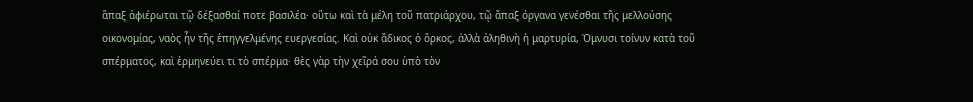ἅπαξ ἀφιέρωται τῷ δέξασθαί ποτε βασιλέα· οὕτω καὶ τὰ μέλη τοῦ πατριάρχου, τῷ ἄπαξ όργανα γενέσθαι τῆς μελλούσης οικονομίας, ναὸς ἦν τῆς ἐπηγγελμένης ευεργεσίας. Καὶ οὐκ ἄδικος ὁ ὅρκος, ἀλλὰ ἀληθινὴ ἡ μαρτυρία, Όμνυσι τοίνυν κατὰ τοῦ σπέρματος, καὶ ἑρμηνεύει τι τὸ σπέρμα· θὲς γὰρ τὴν χεῖρά σου ὑπὸ τὸν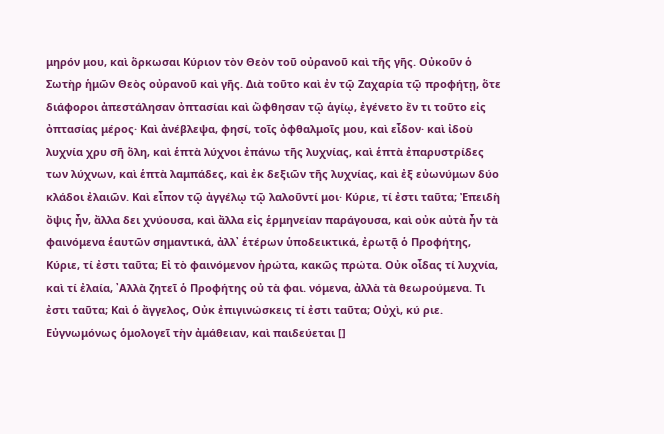μηρόν μου, καὶ ὅρκωσαι Κύριον τὸν Θεὸν τοῦ οὐρανοῦ καὶ τῆς γῆς. Οὐκοῦν ὁ Σωτὴρ ἡμῶν Θεὸς οὐρανοῦ καὶ γῆς. Διὰ τοῦτο καὶ ἐν τῷ Ζαχαρία τῷ προφήτῃ, ὅτε διάφοροι ἀπεστάλησαν ὀπτασίαι καὶ ὤφθησαν τῷ ἁγίῳ, ἐγένετο ἔν τι τοῦτο εἰς ὀπτασίας μέρος· Καὶ ἀνέβλεψα, φησί, τοῖς ὀφθαλμοῖς μου, καὶ εἶδον· καὶ ἰδοὺ λυχνία χρυ σῆ ὅλη, καὶ ἑπτὰ λύχνοι ἐπάνω τῆς λυχνίας, καὶ ἑπτὰ ἐπαρυστρίδες των λύχνων, καὶ ἑπτὰ λαμπάδες, καὶ ἐκ δεξιῶν τῆς λυχνίας, καὶ ἐξ εὐωνύμων δύο κλάδοι ἐλαιῶν. Καὶ εἶπον τῷ ἀγγέλῳ τῷ λαλοῦντί μοι· Κύριε, τί ἐστι ταῦτα; Ἐπειδὴ ὄψις ἦν, ἄλλα δει χνύουσα, καὶ ἄλλα εἰς ἑρμηνείαν παράγουσα, καὶ οὐκ αὐτὰ ἦν τὰ φαινόμενα ἑαυτῶν σημαντικά, ἀλλ᾽ ἑτέρων ὑποδεικτικά, ἐρωτᾷ ὁ Προφήτης, Κύριε, τί ἐστι ταῦτα; Εἰ τὸ φαινόμενον ἠρώτα, κακῶς πρώτα. Οὐκ οἶδας τί λυχνία, καὶ τί ἐλαία, ᾿Αλλὰ ζητεῖ ὁ Προφήτης οὐ τὰ φαι. νόμενα, ἀλλὰ τὰ θεωρούμενα. Τι ἐστι ταῦτα; Καὶ ὁ ἄγγελος, Οὐκ ἐπιγινώσκεις τί ἐστι ταῦτα; Οὐχὶ, κύ ριε. Εὐγνωμόνως ὁμολογεῖ τὴν ἀμάθειαν, καὶ παιδεύεται []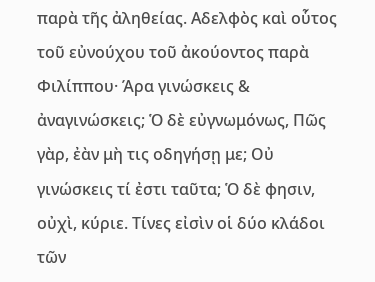παρὰ τῆς ἀληθείας. Αδελφὸς καὶ οὗτος τοῦ εὐνούχου τοῦ ἀκούοντος παρὰ Φιλίππου· Άρα γινώσκεις & ἀναγινώσκεις; Ὁ δὲ εὐγνωμόνως, Πῶς γὰρ, ἐὰν μὴ τις οδηγήσῃ με; Οὐ γινώσκεις τί ἐστι ταῦτα; Ὁ δὲ φησιν, οὐχὶ, κύριε. Τίνες εἰσὶν οἱ δύο κλάδοι τῶν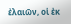ἐλαιῶν, οἱ ἐκ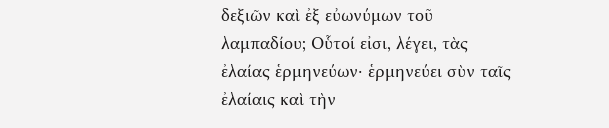δεξιῶν καὶ ἐξ εὐωνύμων τοῦ λαμπαδίου; Οὗτοί εἰσι, λέγει, τὰς ἐλαίας ἑρμηνεύων· ἑρμηνεύει σὺν ταῖς ἐλαίαις καὶ τὴν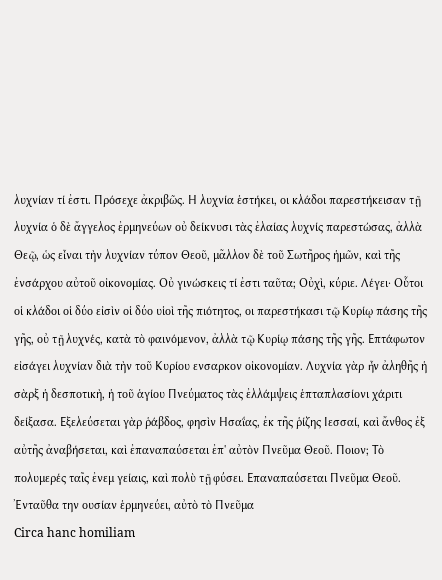λυχνίαν τί ἐστι. Πρόσεχε ἀκριβῶς. Η λυχνία ἑστήκει, οι κλάδοι παρεστήκεισαν τῇ λυχνία ὁ δὲ ἄγγελος ἐρμηνεύων οὐ δείκνυσι τὰς ἐλαίας λυχνίς παρεστώσας, ἀλλὰ Θεῷ, ὡς εἶναι τὴν λυχνίαν τύπον Θεοῦ, μᾶλλον δὲ τοῦ Σωτῆρος ἡμῶν, καὶ τῆς ἐνσάρχου αὐτοῦ οἰκονομίας. Οὐ γινώσκεις τί ἐστι ταῦτα; Οὐχὶ, κύριε. Λέγει· Οὗτοι οἱ κλάδοι οἱ δύο εἰσὶν οἱ δύο υἱοὶ τῆς πιότητος, οι παρεστήκασι τῷ Κυρίῳ πάσης τῆς γῆς, οὐ τῇ λυχνές, κατὰ τὸ φαινόμενον, ἀλλὰ τῷ Κυρίῳ πάσης τῆς γῆς. Επτάφωτον εἰσάγει λυχνίαν διὰ τὴν τοῦ Κυρίου ενσαρκον οἰκονομίαν. Λυχνία γὰρ ἦν ἀληθῆς ἡ σὰρξ ἡ δεσποτικὴ, ἡ τοῦ ἁγίου Πνεύματος τὰς ἐλλάμψεις ἑπταπλασίονι χάριτι δείξασα. Εξελεύσεται γὰρ ῥάβδος, φησὶν Ησαΐας, ἐκ τῆς ῥίζης Ιεσσαί, καὶ ἄνθος ἐξ αὐτῆς ἀναβήσεται, καὶ ἐπαναπαύσεται ἐπ' αὐτὸν Πνεῦμα Θεοῦ. Ποιον; Τὸ πολυμερές ταῖς ἐνεμ γείαις, καὶ πολὺ τῇ φύσει. Επαναπαύσεται Πνεῦμα Θεοῦ. Ἐνταῦθα την ουσίαν ἑρμηνεύει, αὐτὸ τὸ Πνεῦμα
Circa hanc homiliam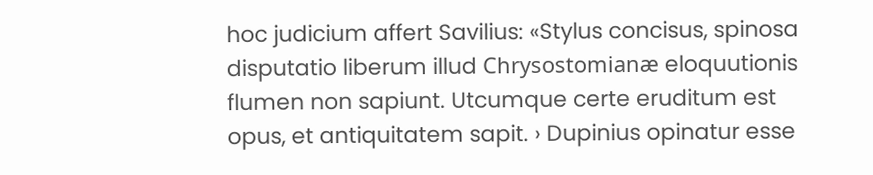hoc judicium affert Savilius: «Stylus concisus, spinosa disputatio liberum illud Chrysostomianæ eloquutionis flumen non sapiunt. Utcumque certe eruditum est opus, et antiquitatem sapit. › Dupinius opinatur esse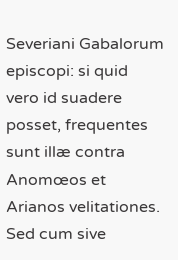Severiani Gabalorum episcopi: si quid vero id suadere posset, frequentes sunt illæ contra Anomœos et Arianos velitationes. Sed cum sive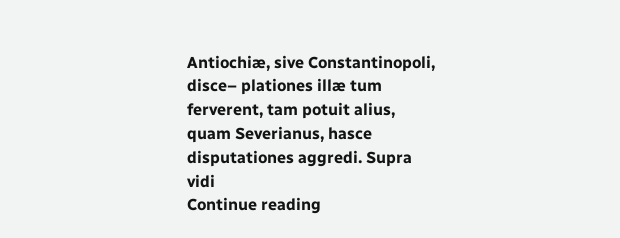Antiochiæ, sive Constantinopoli, disce– plationes illæ tum ferverent, tam potuit alius, quam Severianus, hasce disputationes aggredi. Supra vidi
Continue reading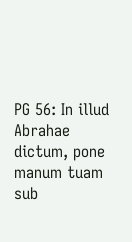PG 56: In illud Abrahae dictum, pone manum tuam sub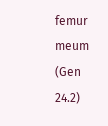femur meum (Gen 24.2)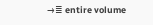→≣ entire volume